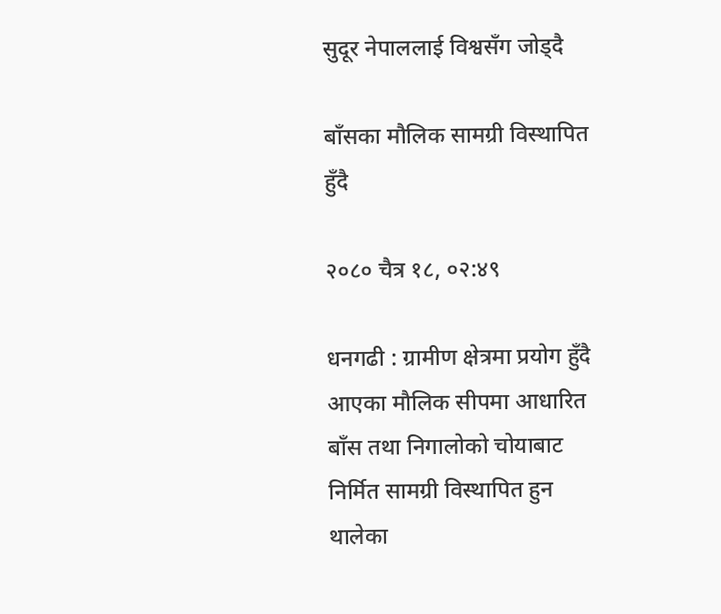सुदूर नेपाललाई विश्वसँग जोड्दै

बाँसका मौलिक सामग्री विस्थापित हुँदै

२०८० चैत्र १८, ०२:४९

धनगढी : ग्रामीण क्षेत्रमा प्रयोग हुँदै आएका मौलिक सीपमा आधारित बाँस तथा निगालोको चोयाबाट निर्मित सामग्री विस्थापित हुन थालेका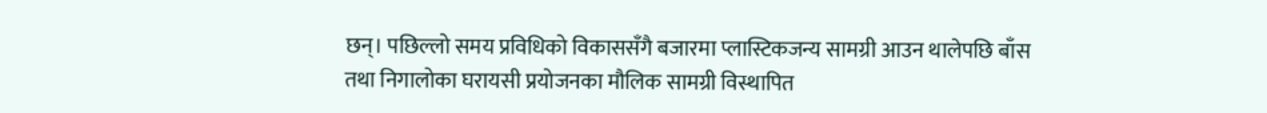छन्। पछिल्लो समय प्रविधिको विकाससँगै बजारमा प्लास्टिकजन्य सामग्री आउन थालेपछि बाँस तथा निगालोका घरायसी प्रयोजनका मौलिक सामग्री विस्थापित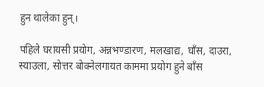हुन थालेका हुन्।

पहिले घरायसी प्रयोग, अन्नभण्डारण, मलखाद्य, घाँस, दाउरा, स्याउला, सोत्तर बोक्नेलगायत काममा प्रयोग हुने बाँस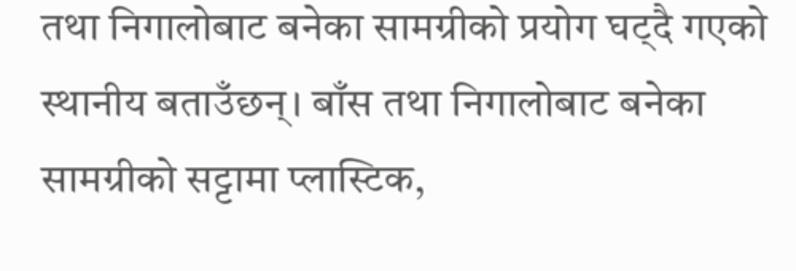तथा निगालोबाट बनेका सामग्रीको प्रयोग घट्दै गएको स्थानीय बताउँछन्। बाँस तथा निगालोबाट बनेका सामग्रीको सट्टामा प्लास्टिक,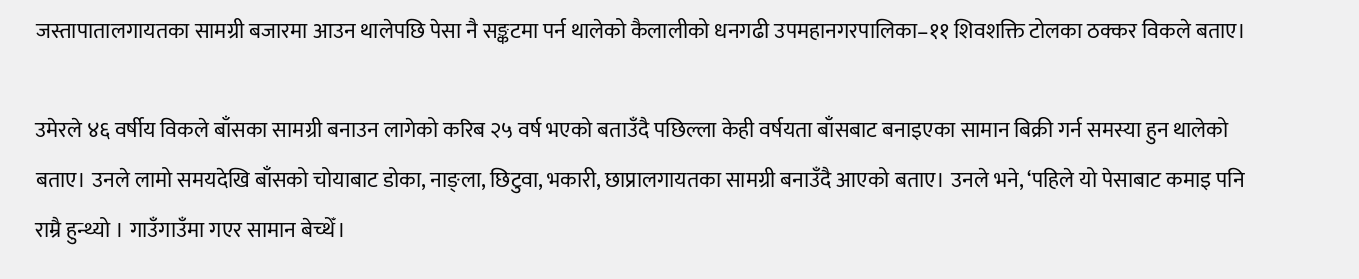जस्तापातालगायतका सामग्री बजारमा आउन थालेपछि पेसा नै सङ्कटमा पर्न थालेको कैलालीको धनगढी उपमहानगरपालिका–११ शिवशक्ति टोलका ठक्कर विकले बताए।

उमेरले ४६ वर्षीय विकले बाँसका सामग्री बनाउन लागेको करिब २५ वर्ष भएको बताउँदै पछिल्ला केही वर्षयता बाँसबाट बनाइएका सामान बिक्री गर्न समस्या हुन थालेको बताए। उनले लामो समयदेखि बाँसको चोयाबाट डोका, नाङ्ला, छिटुवा, भकारी, छाप्रालगायतका सामग्री बनाउँदै आएको बताए। उनले भने, ‘पहिले यो पेसाबाट कमाइ पनि राम्रै हुन्थ्यो । गाउँगाउँमा गएर सामान बेच्थेँ।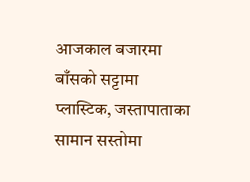आजकाल बजारमा बाँसको सट्टामा प्लास्टिक, जस्तापाताका सामान सस्तोमा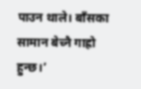पाउन थाले। बाँसका सामान बेच्नै गाह्रो हुन्छ।’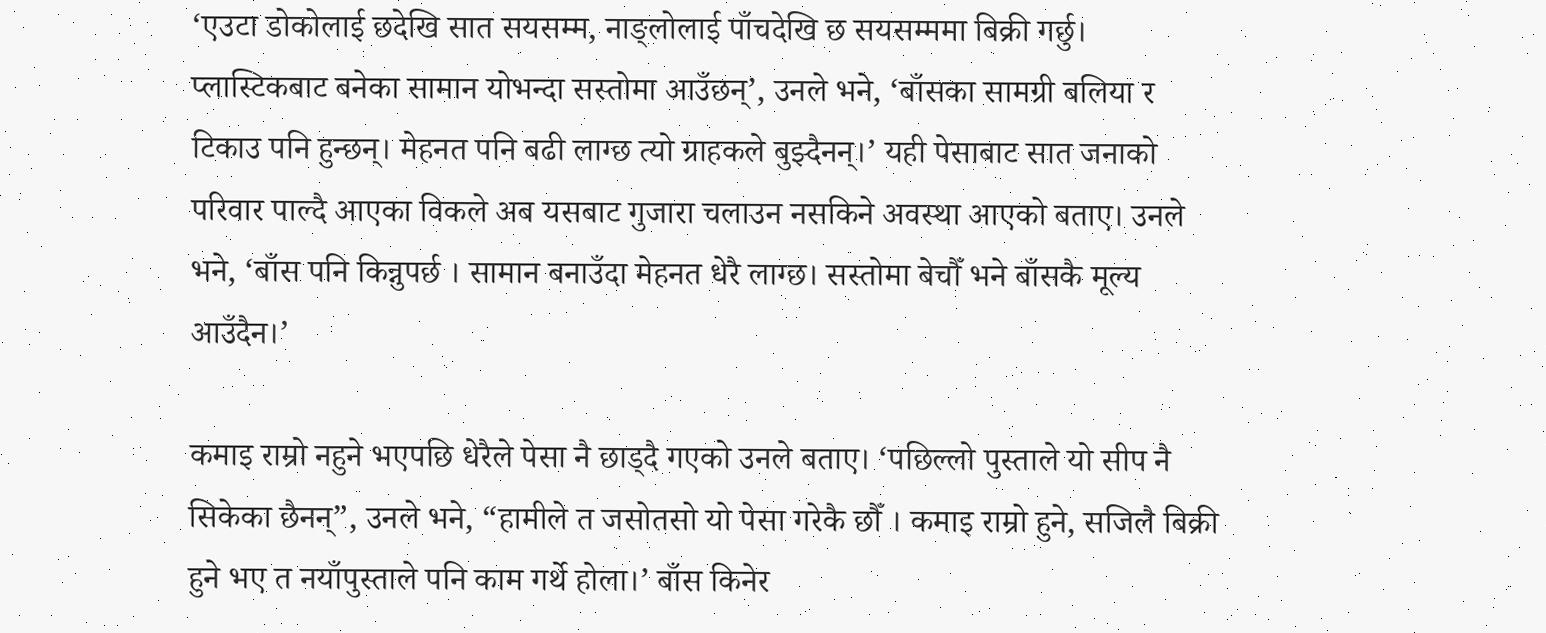‘एउटा डोकोलाई छदेखि सात सयसम्म, नाङ्लोलाई पाँचदेखि छ सयसम्ममा बिक्री गर्छु। प्लास्टिकबाट बनेका सामान योभन्दा सस्तोमा आउँछन्’, उनले भने, ‘बाँसका सामग्री बलिया र टिकाउ पनि हुन्छन्। मेहनत पनि बढी लाग्छ त्यो ग्राहकले बुझ्दैनन्।’ यही पेसाबाट सात जनाको परिवार पाल्दै आएका विकले अब यसबाट गुजारा चलाउन नसकिने अवस्था आएको बताए। उनले भने, ‘बाँस पनि किन्नुपर्छ । सामान बनाउँदा मेहनत धेरै लाग्छ। सस्तोमा बेचौँ भने बाँसकै मूल्य आउँदैन।’

कमाइ राम्रो नहुने भएपछि धेरैले पेसा नै छाड्दै गएको उनले बताए। ‘पछिल्लो पुस्ताले यो सीप नै सिकेका छैनन्”, उनले भने, “हामीले त जसोतसो यो पेसा गरेकै छौँ । कमाइ राम्रो हुने, सजिलै बिक्री हुने भए त नयाँपुस्ताले पनि काम गर्थे होला।’ बाँस किनेर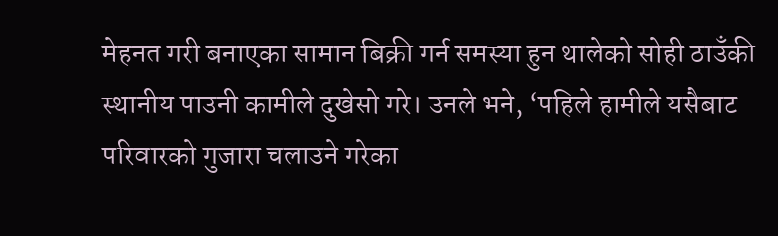मेहनत गरी बनाएका सामान बिक्री गर्न समस्या हुन थालेको सोही ठाउँकी स्थानीय पाउनी कामीले दुखेसो गरे। उनले भने, ‘पहिले हामीले यसैबाट परिवारको गुजारा चलाउने गरेका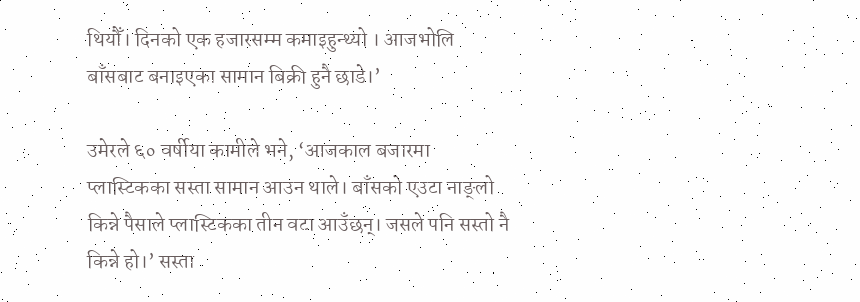थियौँ। दिनको एक हजारसम्म कमाइहुन्थ्यो । आजभोलि बाँसबाट बनाइएका सामान बिक्री हुनै छाडे।’

उमेरले ६० वर्षीया कामीले भने, ‘आजकाल बजारमा प्लास्टिकका सस्ता सामान आउन थाले। बाँसको एउटा नाङ्लो किन्ने पैसाले प्लास्टिकका तीन वटा आउँछन्। जसले पनि सस्तो नै किन्ने हो।’ सस्ता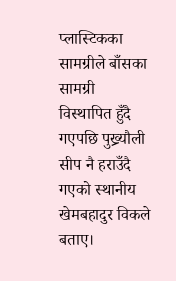प्लास्टिकका सामग्रीले बाँसका सामग्री विस्थापित हुँदै गएपछि पुख्र्यौली सीप नै हराउँदै गएको स्थानीय खेमबहादुर विकले बताए।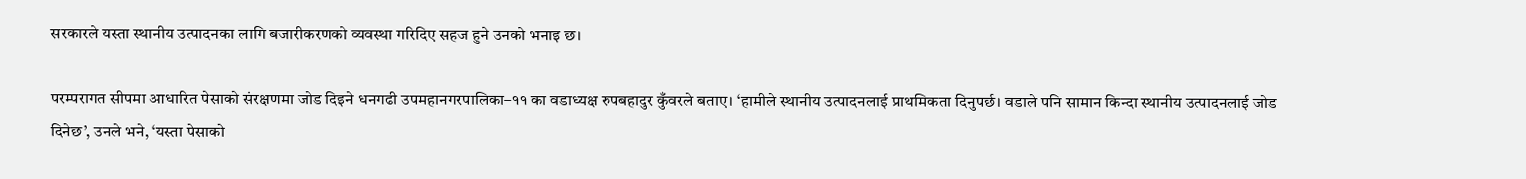सरकारले यस्ता स्थानीय उत्पादनका लागि बजारीकरणको व्यवस्था गरिदिए सहज हुने उनको भनाइ छ।

परम्परागत सीपमा आधारित पेसाको संरक्षणमा जोड दिइने धनगढी उपमहानगरपालिका–११ का वडाध्यक्ष रुपबहादुर कुँवरले बताए। ‘हामीले स्थानीय उत्पादनलाई प्राथमिकता दिनुपर्छ। वडाले पनि सामान किन्दा स्थानीय उत्पादनलाई जोड दिनेछ’, उनले भने, ‘यस्ता पेसाको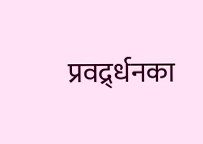प्रवर्द्र्धनका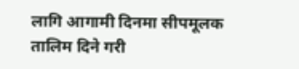लागि आगामी दिनमा सीपमूलक तालिम दिने गरी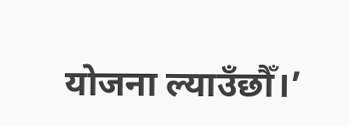योजना ल्याउँछौँ।’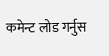कमेन्ट लोड गर्नुस